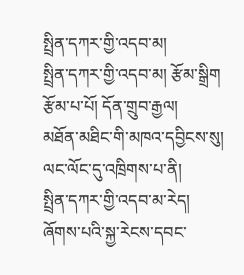སྤྲིན་དཀར་གྱི་འདབ་མ།
སྤྲིན་དཀར་གྱི་འདབ་མ། རྩོམ་སྒྲིག
རྩོམ་པ་པོ། དོན་གྲུབ་རྒྱལ།
མཐོན་མཐིང་གི་མཁའ་དབྱིངས་སུ།
ལང་ལོང་དུ་འཁྲིགས་པ་ནི།
སྤྲིན་དཀར་གྱི་འདབ་མ་རེད།
ཞོགས་པའི་སྐྱ་རེངས་དབང་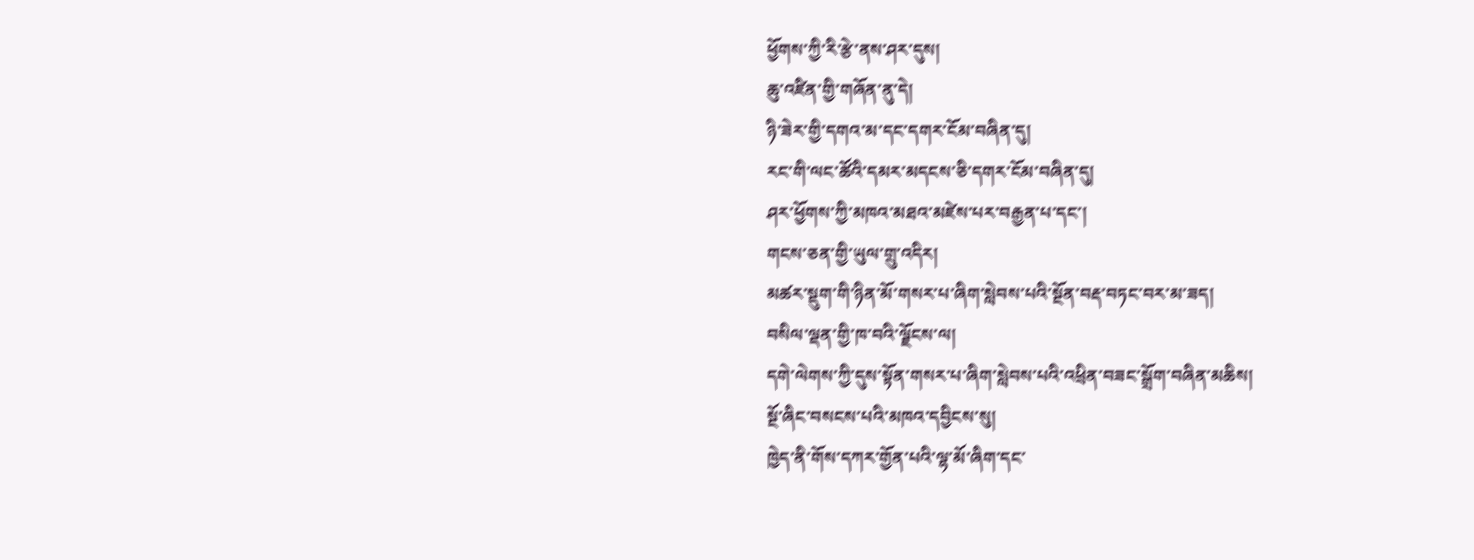ཕྱོགས་ཀྱི་རི་རྩེ་ནས་ཤར་དུས།
ཆུ་འཛིན་གྱི་གཞོན་ནུ་དེ།
ཉི་ཟེར་གྱི་དགའ་མ་དང་དགར་ངོམ་བཞིན་དུ།
རང་གི་ལང་ཚོའི་དམར་མདངས་ཅི་དགར་ངོམ་བཞིན་དུ།
ཤར་ཕྱོགས་ཀྱི་མཁའ་མཐའ་མཛེས་པར་བརྒྱན་པ་དང་།
གངས་ཅན་གྱི་ཡུལ་གྲུ་འདིར།
མཚར་སྡུག་གི་ཉིན་མོ་གསར་པ་ཞིག་སླེབས་པའི་སྔོན་བརྡ་བཏང་བར་མ་ཟད།
བསིལ་ལྡན་གྱི་ཁ་བའི་ལྗོངས་ལ།
དགེ་ལེགས་ཀྱི་དུས་སྟོན་གསར་པ་ཞིག་སླེབས་པའི་འཕྲིན་བཟང་སྒྲོག་བཞིན་མཆིས།
སྔོ་ཞིང་བསངས་པའི་མཁའ་དབྱིངས་སུ།
ཁྱེད་ནི་གོས་དཀར་གྱོན་པའི་ལྷ་མོ་ཞིག་དང་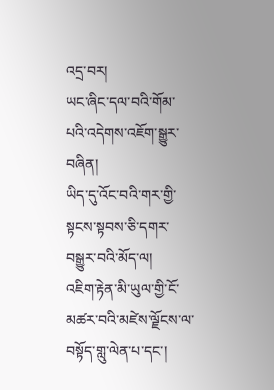འདྲ་བར།
ཡང་ཞིང་དལ་བའི་གོམ་པའི་འདེགས་འཇོག་སྒྱུར་བཞིན།
ཡིད་དུ་འོང་བའི་གར་གྱི་སྟངས་སྟབས་ཅི་དགར་བསྒྱུར་བའི་མོད་ལ།
འཇིག་རྟེན་མི་ཡུལ་གྱི་ངོ་མཚར་བའི་མཛེས་ལྗོངས་ལ་བསྟོད་གླུ་ལེན་པ་དང་།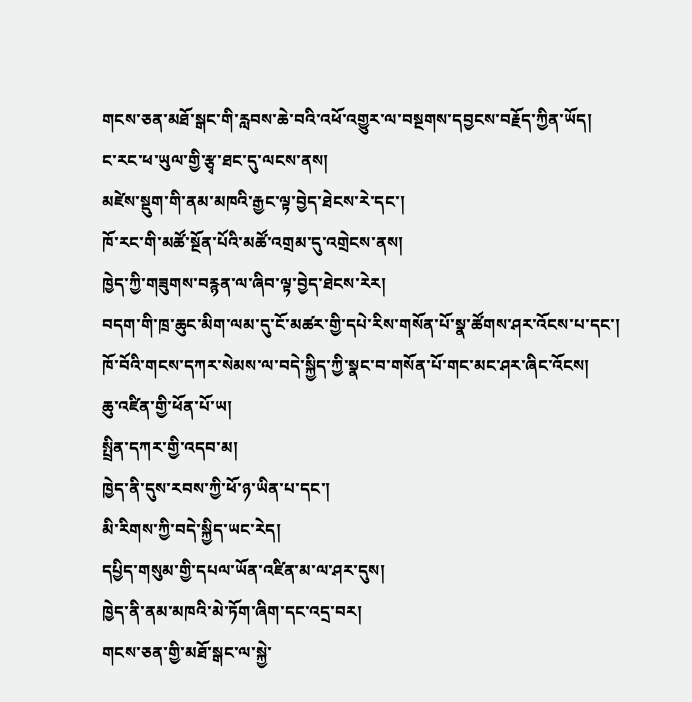གངས་ཅན་མཐོ་སྒང་གི་རླབས་ཆེ་བའི་འཕོ་འགྱུར་ལ་བསྔགས་དབྱངས་བརྗོད་ཀྱིན་ཡོད།
ང་རང་ཕ་ཡུལ་གྱི་རྩྭ་ཐང་དུ་ལངས་ནས།
མཛེས་སྡུག་གི་ནམ་མཁའི་རྒྱང་ལྟ་བྱེད་ཐེངས་རེ་དང་།
ཁོ་རང་གི་མཚོ་སྔོན་པོའི་མཚོ་འགྲམ་དུ་འགྲེངས་ནས།
ཁྱེད་ཀྱི་གཟུགས་བརྙན་ལ་ཞིབ་ལྟ་བྱེད་ཐེངས་རེར།
བདག་གི་ཁྲ་ཆུང་མིག་ལམ་དུ་ངོ་མཚར་གྱི་དཔེ་རིས་གསོན་པོ་སྣ་ཚོགས་ཤར་འོངས་པ་དང་།
ཁོ་བོའི་གངས་དཀར་སེམས་ལ་བདེ་སྐྱིད་ཀྱི་སྣང་བ་གསོན་པོ་གང་མང་ཤར་ཞིང་འོངས།
ཆུ་འཛིན་གྱི་ཕོན་པོ་ཡ།
སྤྲིན་དཀར་གྱི་འདབ་མ།
ཁྱེད་ནི་དུས་རབས་ཀྱི་ཕོ་ཉ་ཡིན་པ་དང་།
མི་རིགས་ཀྱི་བདེ་སྐྱིད་ཡང་རེད།
དཔྱིད་གསུམ་གྱི་དཔལ་ཡོན་འཛིན་མ་ལ་ཤར་དུས།
ཁྱེད་ནི་ནམ་མཁའི་མེ་ཏོག་ཞིག་དང་འདྲ་བར།
གངས་ཅན་གྱི་མཐོ་སྒང་ལ་སྐྱེ་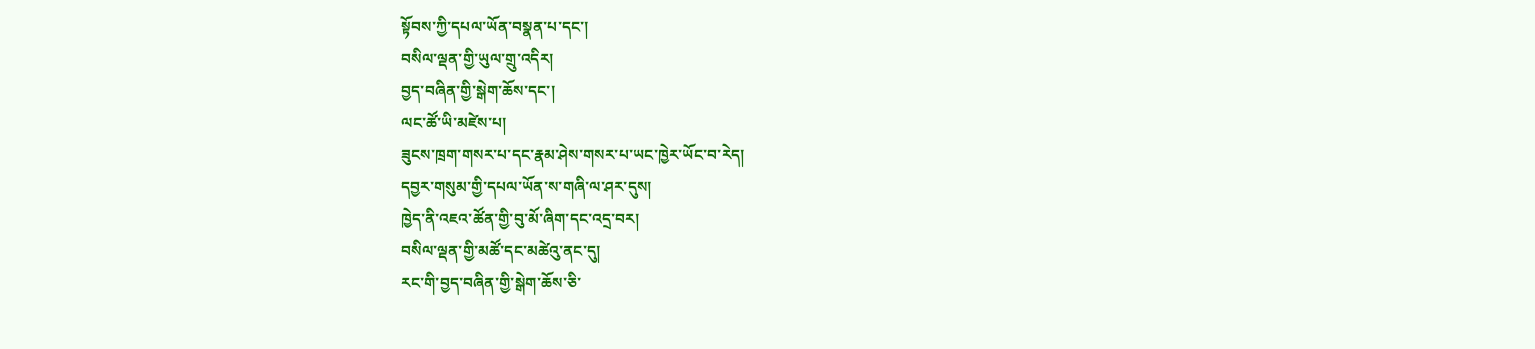སྟོབས་ཀྱི་དཔལ་ཡོན་བསྣན་པ་དང་།
བསིལ་ལྡན་གྱི་ཡུལ་གྲུ་འདིར།
བྱད་བཞིན་གྱི་སྒེག་ཆོས་དང་།
ལང་ཚོ་ཡི་མཛེས་པ།
ཟུངས་ཁྲག་གསར་པ་དང་རྣམ་ཤེས་གསར་པ་ཡང་ཁྱེར་ཡོང་བ་རེད།
དབྱར་གསུམ་གྱི་དཔལ་ཡོན་ས་གཞི་ལ་ཤར་དུས།
ཁྱེད་ནི་འཇའ་ཚོན་གྱི་བུ་མོ་ཞིག་དང་འདྲ་བར།
བསིལ་ལྡན་གྱི་མཚོ་དང་མཚེའུ་ནང་དུ།
རང་གི་བྱད་བཞིན་གྱི་སྒེག་ཆོས་ཅི་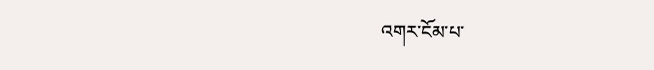འགར་ངོམ་པ་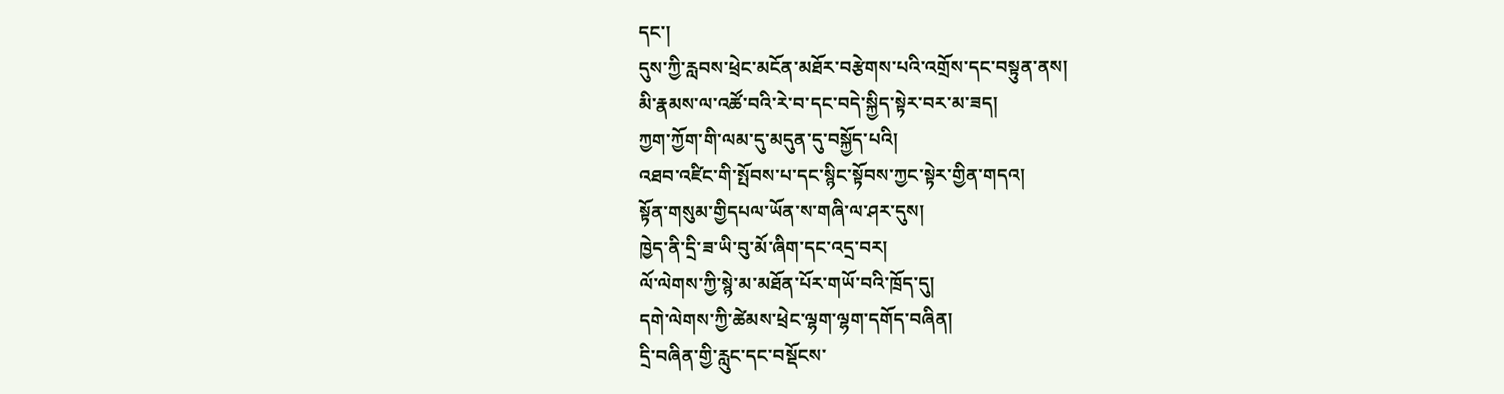དང་།
དུས་ཀྱི་རླབས་ཕྲེང་མངོན་མཐོར་བརྩེགས་པའི་འགྲོས་དང་བསྟུན་ནས།
མི་རྣམས་ལ་འཚོ་བའི་རེ་བ་དང་བདེ་སྐྱིད་སྟེར་བར་མ་ཟད།
ཀྱག་ཀྱོག་གི་ལམ་དུ་མདུན་དུ་བསྐྱོད་པའི།
འཐབ་འཛིང་གི་སྤོབས་པ་དང་སྙིང་སྟོབས་ཀྱང་སྟེར་གྱིན་གདའ།
སྟོན་གསུམ་གྱིདཔལ་ཡོན་ས་གཞི་ལ་ཤར་དུས།
ཁྱེད་ནི་དྲི་ཟ་ཡི་བུ་མོ་ཞིག་དང་འདྲ་བར།
ལོ་ལེགས་ཀྱི་སྙེ་མ་མཐོན་པོར་གཡོ་བའི་ཁྲོད་དུ།
དགེ་ལེགས་ཀྱི་ཚེམས་ཕྲེང་ལྷག་ལྷག་དགོད་བཞིན།
དྲི་བཞིན་གྱི་རླུང་དང་བསྡོངས་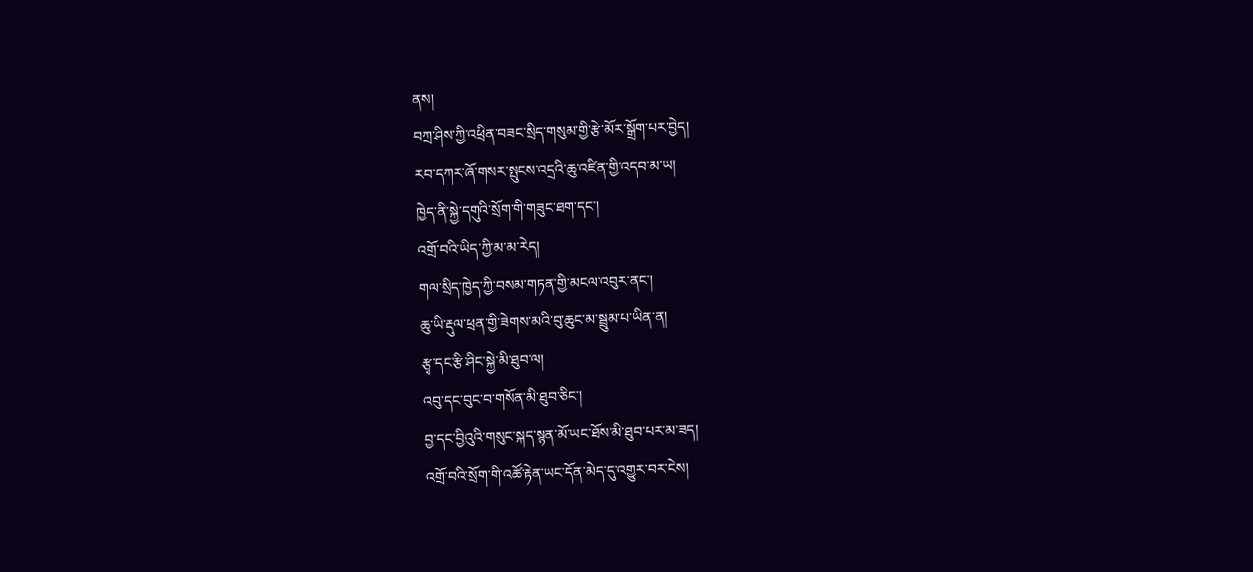ནས།
བཀྲ་ཤིས་ཀྱི་འཕྲིན་བཟང་སྲིད་གསུམ་གྱི་རྩེ་མོར་སྒྲོག་པར་བྱེད།
རབ་དཀར་ཞོ་གསར་སྤུངས་འདྲའི་ཆུ་འཛིན་གྱི་འདབ་མ་ཡ།
ཁྱེད་ནི་སྐྱེ་དགུའི་སྲོག་གི་གཟུང་ཐག་དང་།
འགྲོ་བའི་ཡིད་ཀྱི་མ་མ་རེད།
གལ་སྲིད་ཁྱེད་ཀྱི་བསམ་གཏན་གྱི་མངལ་འབུར་ནང་།
ཆུ་ཡི་རྡུལ་ཕྲན་གྱི་ཟེགས་མའི་བུ་ཆུང་མ་སྦྲུམ་པ་ཡིན་ན།
རྩྭ་དང་རྩི་ཤིང་སྐྱེ་མི་ཐུབ་ལ།
འབུ་དང་བུང་བ་གསོན་མི་ཐུབ་ཅིང་།
བྱ་དང་བྱིའུའི་གསུང་སྐད་སྙན་མོ་ཡང་ཐོས་མི་ཐུབ་པར་མ་ཟད།
འགྲོ་བའི་སྲོག་གི་འཚོ་རྟེན་ཡང་དོན་མེད་དུ་འགྱུར་བར་ངེས།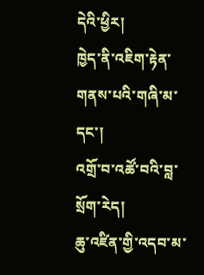དེའི་ཕྱིར།
ཁྱེད་ནི་འཇིག་རྟེན་གནས་པའི་གཞི་མ་དང་།
འགྲོ་བ་འཚོ་བའི་བླ་སྲོག་རེད།
ཆུ་འཛིན་གྱི་འདབ་མ་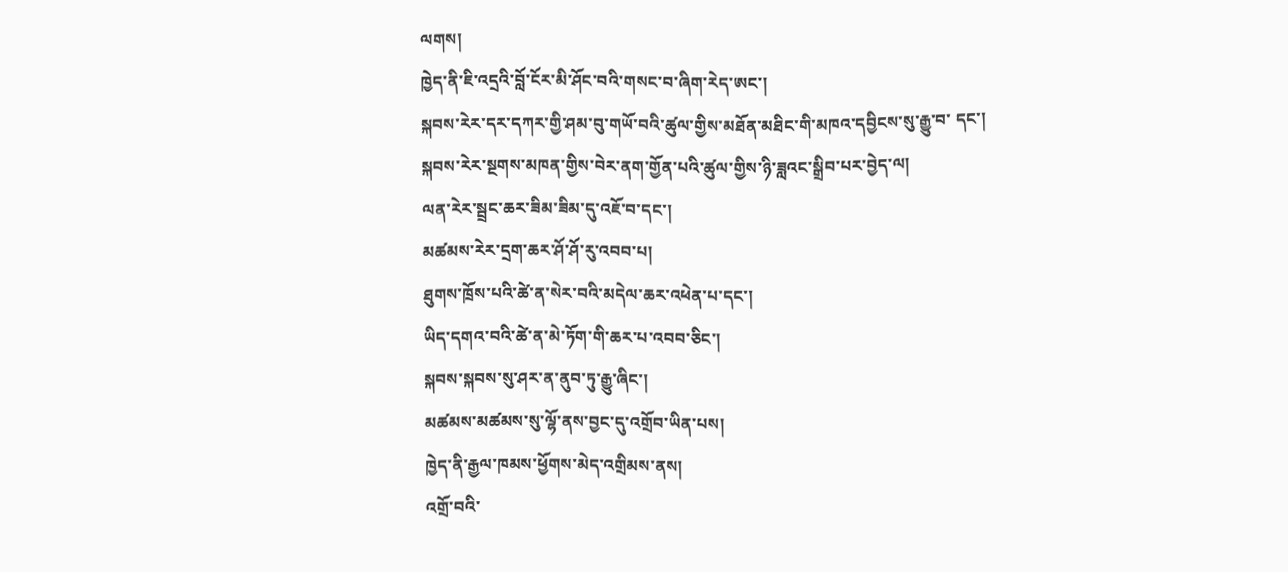ལགས།
ཁྱེད་ནི་ཇི་འདྲའི་བློ་ངོར་མི་ཤོང་བའི་གསང་བ་ཞིག་རེད་ཨང་།
སྐབས་རེར་དར་དཀར་གྱི་ཤམ་བུ་གཡོ་བའི་ཚུལ་གྱིས་མཐོན་མཐིང་གི་མཁའ་དབྱིངས་སུ་རྒྱུ་བ་ དང་།
སྐབས་རེར་སྔགས་མཁན་གྱིས་བེར་ནག་གྱོན་པའི་ཚུལ་གྱིས་ཉི་ཟླའང་སྒྲིབ་པར་བྱེད་ལ།
ལན་རེར་སྦྲང་ཆར་ཟིམ་ཟིམ་དུ་འཇོ་བ་དང་།
མཚམས་རེར་དྲག་ཆར་ཤོ་ཤོ་རུ་འབབ་པ།
ཐུགས་ཁྲོས་པའི་ཚེ་ན་སེར་བའི་མདེལ་ཆར་འཕེན་པ་དང་།
ཡིད་དགའ་བའི་ཚེ་ན་མེ་ཏོག་གི་ཆར་པ་འབབ་ཅིང་།
སྐབས་སྐབས་སུ་ཤར་ན་ནུབ་ཏུ་རྒྱུ་ཞིང་།
མཚམས་མཚམས་སུ་ལྷོ་ནས་བྱང་དུ་འགྲོབ་ཡིན་པས།
ཁྱེད་ནི་རྒྱལ་ཁམས་ཕྱོགས་མེད་འགྲིམས་ནས།
འགྲོ་བའི་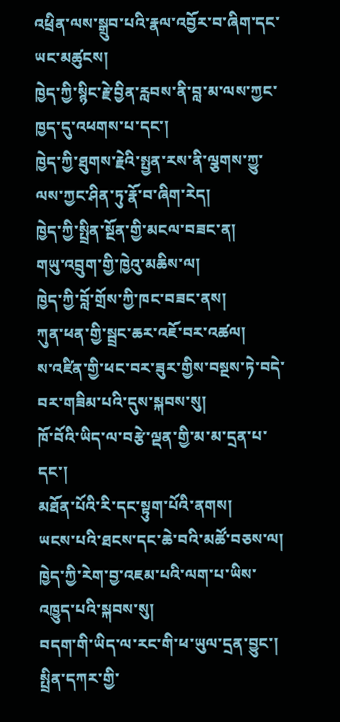འཕྲིན་ལས་སྒྲུབ་པའི་རྣལ་འབྱོར་བ་ཞིག་དང་ཡང་མཚུངས།
ཁྱེད་ཀྱི་སྙིང་རྗེ་བྱིན་རླབས་ནི་བླ་མ་ལས་ཀྱང་ཁྱད་དུ་འཕགས་པ་དང་།
ཁྱེད་ཀྱི་ཐུགས་རྗེའི་སྤྱན་རས་ནི་ལྕགས་ཀྱུ་ལས་ཀྱང་ཤིན་ཏུ་རྣོ་བ་ཞིག་རེད།
ཁྱེད་ཀྱི་སྤྲིན་སྔོན་གྱི་མངལ་བཟང་ན།
གཡུ་འབྲུག་གྱི་ཁྱེའུ་མཆིས་ལ།
ཁྱེད་ཀྱི་བློ་གྲོས་ཀྱི་ཁང་བཟང་ནས།
ཀུན་ཕན་གྱི་སྦྲང་ཆར་འཇོ་བར་འཚལ།
ས་འཛིན་གྱི་ཕང་བར་ཟུར་གྱིས་བསྔས་ཏེ་བདེ་བར་གཟིམ་པའི་དུས་སྐབས་སུ།
ཁོ་བོའི་ཡིད་ལ་བརྩེ་ལྡན་གྱི་མ་མ་དྲན་པ་དང་།
མཐོན་པོའི་རི་དང་སྟུག་པོའི་ནགས།
ཡངས་པའི་ཐངས་དང་ཆེ་བའི་མཚོ་བཅས་ལ།
ཁྱེད་ཀྱི་རེག་བྱ་འཇམ་པའི་ལག་པ་ཡིས་འཁྱུད་པའི་སྐབས་སུ།
བདག་གི་ཡིད་ལ་རང་གི་ཕ་ཡུལ་དྲན་བྱུང་།
སྤྲིན་དཀར་གྱི་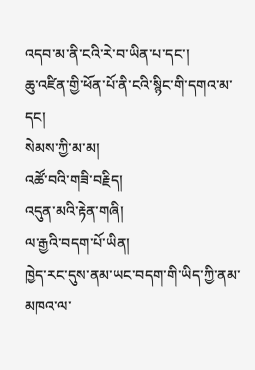འདབ་མ་ནི་ངའི་རེ་བ་ཡིན་པ་དང་།
ཆུ་འཛིན་གྱི་ཕོན་པོ་ནི་ངའི་སྙིང་གི་དགའ་མ་དང།
སེམས་ཀྱི་མ་མ།
འཚོ་བའི་གཟི་བརྗིད།
འདུན་མའི་རྟེན་གཞི།
ལ་རྒྱའི་བདག་པོ་ཡིན།
ཁྱེད་རང་དུས་ནམ་ཡང་བདག་གི་ཡིད་ཀྱི་ནམ་མཁའ་ལ་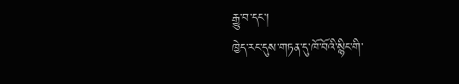རྒྱུ་བ་དང་།
ཁྱེད་རང་དུས་གཏན་དུ་ཁོ་བོའི་སྙིང་གི་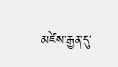མཛེས་རྒྱན་དུ་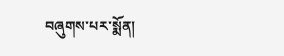བཞུགས་པར་སྨོན།